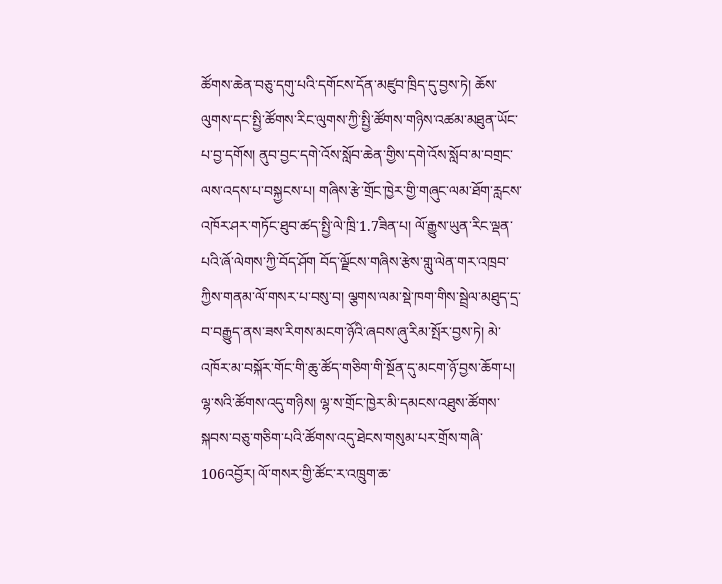ཚོགས་ཆེན་བཅུ་དགུ་པའི་དགོངས་དོན་མཛུབ་ཁྲིད་དུ་བྱས་ཏེ། ཆོས་ལུགས་དང་སྤྱི་ཚོགས་རིང་ལུགས་ཀྱི་སྤྱི་ཚོགས་གཉིས་འཚམ་མཐུན་ཡོང་པ་བྱ་དགོས། ནུབ་བྱང་དགེ་འོས་སློབ་ཆེན་གྱིས་དགེ་འོས་སློབ་མ་བགྲང་ལས་འདས་པ་བསྐྱངས་པ། གཞིས་རྩེ་གྲོང་ཁྱེར་གྱི་གཞུང་ལམ་ཐོག་རླངས་འཁོར་ཤར་གཏོང་ཐུབ་ཚད་སྤྱི་ལེ་ཁྲི་1.7ཟིན་པ། ལོ་རྒྱུས་ཡུན་རིང་ལྡན་པའི་ཞོ་ལེགས་ཀྱི་བོད་ཤོག བོད་ལྗོངས་གཞིས་རྩེས་གླུ་ལེན་གར་འཁྲབ་ཀྱིས་གནམ་ལོ་གསར་པ་བསུ་བ། ལྕགས་ལམ་སྡེ་ཁག་གིས་སྦྲེལ་མཐུད་དྲ་བ་བརྒྱུད་ནས་ཟས་རིགས་མངག་ཉོའི་ཞབས་ཞུ་རིམ་སྤོར་བྱས་ཏེ། མེ་འཁོར་མ་བསྐོར་གོང་གི་ཆུ་ཚོད་གཅིག་གི་སྔོན་དུ་མངག་ཉོ་བྱས་ཆོག་པ། ལྷ་སའི་ཚོགས་འདུ་གཉིས། ལྷ་ས་གྲོང་ཁྱེར་མི་དམངས་འཐུས་ཚོགས་སྐབས་བཅུ་གཅིག་པའི་ཚོགས་འདུ་ཐེངས་གསུམ་པར་གྲོས་གཞི་106འབྱོར། ལོ་གསར་གྱི་ཚོང་ར་འཁྲུག་ཆ་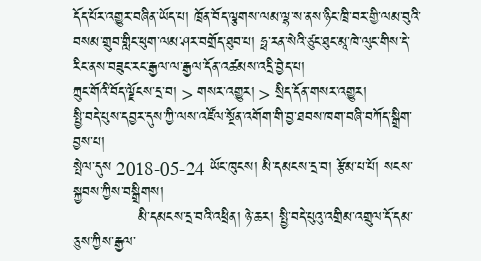དོད་པོར་འགྱུར་བཞིན་ཡོད་པ། ཁྲོན་བོད་ལྕགས་ལམ་ལྷ་ས་ནས་ཉིང་ཁྲི་བར་གྱི་ལམ་བུའི་བསམ་གྲུབ་གླིང་ཕུག་ལམ་ཤར་བགྲོད་ཐུབ་པ། ཧྥ་རན་སེའི་ཙུང་ཐུང་མཱ་ཁེ་ལུང་གིས་དེ་རིང་ནས་བཟུང་རང་རྒྱལ་ལ་རྒྱལ་དོན་འཚམས་འདྲི་བྱེད་པ།
ཀྲུང་གོའི་བོད་ལྗོངས་དྲ་བ། > གསར་འགྱུར། > སྲིད་དོན་གསར་འགྱུར།
སྤྱི་བདེ་པུས་དབྱར་དུས་ཀྱི་ལས་འཛོལ་སྔོན་འགོག་གི་བྱ་ཐབས་ཁག་བཞི་བཀོད་སྒྲིག་བྱས་པ།
སྤེལ་དུས 2018-05-24 ཡོང་ཁུངས། མི་དམངས་དྲ་བ། རྩོམ་པ་པོ། སངས་སྐྱབས་ཀྱིས་བསྒྲིགས།
             མི་དམངས་དྲ་བའི་འཕྲིན། ཉེ་ཆར། སྤྱི་བདེ་པུའུ་འགྲིམ་འགྲུལ་དོ་དམ་ཅུས་ཀྱིས་རྒྱལ་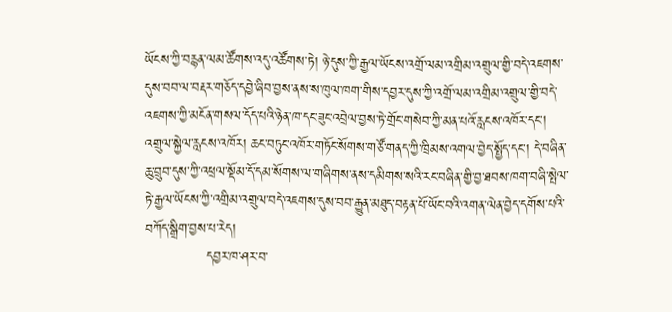ཡོངས་ཀྱི་བརྙན་ལམ་ཚོགས་འདུ་འཚོགས་ཏེ། ཉེ་དུས་ཀྱི་རྒྱལ་ཡོངས་འགྲོ་ལམ་འགྲིམ་འགྲུལ་གྱི་བདེ་འཇགས་དུས་བབ་ལ་བརྡར་གཅོད་དབྱེ་ཞིབ་བྱས་ནས་ས་ཁུལ་ཁག་གིས་དབྱར་དུས་ཀྱི་འགྲོ་ལམ་འགྲིམ་འགྲུལ་གྱི་བདེ་འཇགས་ཀྱི་མངོན་གསལ་དོད་པའི་ཉེན་ཁ་དང་ཟུང་འབྲེལ་བྱས་ཏེ་གྲོང་གསེབ་ཀྱི་མན་པའོ་རླངས་འཁོར་དང་། འགྲུལ་སྐྱེལ་རླངས་འཁོར། ཆང་བཏུང་འཁོར་གཏོང་སོགས་གཙོ་གནད་ཀྱི་ཁྲིམས་འགལ་བྱེད་སྤྱོད་དང་། དེ་བཞིན་ཆུ་བྲུབ་དུས་ཀྱི་འཕྲལ་སྡོམ་དོ་དམ་སོགས་ལ་གཞིགས་ནས་དམིགས་སའི་རང་བཞིན་གྱི་བྱ་ཐབས་ཁག་བཞི་སྤེལ་ཏེ་རྒྱལ་ཡོངས་ཀྱི་འགྲིམ་འགྲུལ་བདེ་འཇགས་དུས་བབ་རྒྱུན་མཐུད་བརྟན་པོ་ཡོང་བའི་འགན་ལེན་བྱེད་དགོས་པའི་བཀོད་སྒྲིག་བྱས་པ་རེད།
             དབྱར་ཁ་ཤར་བ་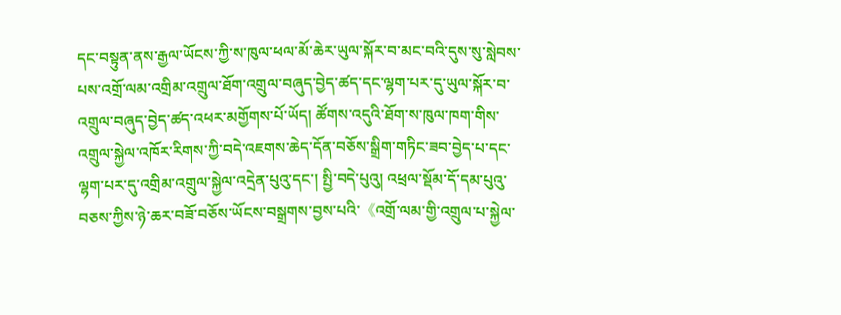དང་བསྟུན་ནས་རྒྱལ་ཡོངས་ཀྱི་ས་ཁུལ་ཕལ་མོ་ཆེར་ཡུལ་སྐོར་བ་མང་བའི་དུས་སུ་སླེབས་པས་འགྲོ་ལམ་འགྲིམ་འགྲུལ་ཐོག་འགྲུལ་བཞུད་བྱེད་ཚད་དང་ལྷག་པར་དུ་ཡུལ་སྐོར་བ་འགྲུལ་བཞུད་བྱེད་ཚད་འཕར་མགྱོགས་པོ་ཡོད། ཚོགས་འདུའི་ཐོག་ས་ཁུལ་ཁག་གིས་འགྲུལ་སྐྱེལ་འཁོར་རིགས་ཀྱི་བདེ་འཇགས་ཆེད་དོན་བཅོས་སྒྲིག་གཏིང་ཟབ་བྱེད་པ་དང་ལྷག་པར་དུ་འགྲིམ་འགྲུལ་སྐྱེལ་འདྲེན་པུའུ་དང་། སྤྱི་བདེ་པུའུ། འཕྲལ་སྡོམ་དོ་དམ་པུའུ་བཅས་ཀྱིས་ཉེ་ཆར་བཟོ་བཅོས་ཡོངས་བསྒྲགས་བྱས་པའི་《འགྲོ་ལམ་གྱི་འགྲུལ་པ་སྐྱེལ་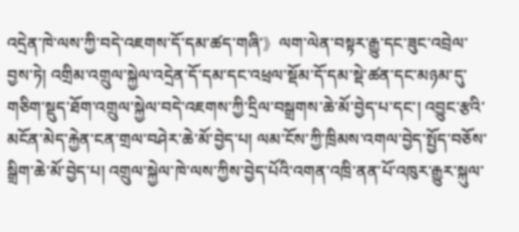འདྲེན་ཁེ་ལས་ཀྱི་བདེ་འཇགས་དོ་དམ་ཚད་གཞི་》ལག་ལེན་བསྟར་རྒྱུ་དང་ཟུང་འབྲེལ་བྱས་ཏེ། འགྲིམ་འགྲུལ་སྐྱེལ་འདྲེན་དོ་དམ་དང་འཕྲལ་སྡོམ་དོ་དམ་སྡེ་ཚན་དང་མཉམ་དུ་གཅིག་སྡུད་ཐོག་འགྲུལ་སྐྱེལ་བདེ་འཇགས་ཀྱི་དྲིལ་བསྒྲགས་ཆེ་མོ་བྱེད་པ་དང་། འབྱུང་རྩའི་མངོན་མེད་རྐྱེན་ངན་གྲལ་བཤེར་ཆེ་མོ་བྱེད་པ། ལམ་ངོས་ཀྱི་ཁྲིམས་འགལ་བྱེད་སྤྱོད་བཅོས་སྒྲིག་ཆེ་མོ་བྱེད་པ། འགྲུལ་སྐྱེལ་ཁེ་ལས་ཀྱིས་བྱེད་པོའི་འགན་འཁྲི་ནན་པོ་འཁུར་རྒྱུར་སྐུལ་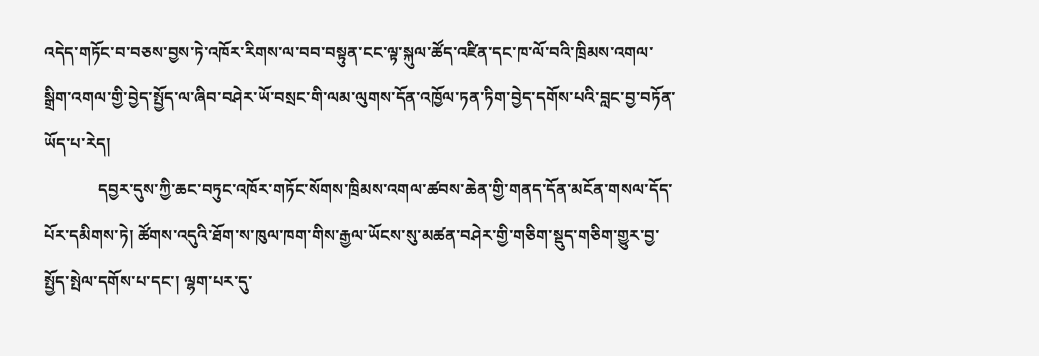འདེད་གཏོང་བ་བཅས་བྱས་ཏེ་འཁོར་རིགས་ལ་བབ་བསྟུན་ངང་ལྟ་སྐུལ་ཚོད་འཛིན་དང་ཁ་ལོ་བའི་ཁྲིམས་འགལ་སྒྲིག་འགལ་གྱི་བྱེད་སྤྱོད་ལ་ཞིབ་བཤེར་ཡོ་བསྲང་གི་ལམ་ལུགས་དོན་འཁྱོལ་ཏན་ཏིག་བྱེད་དགོས་པའི་བླང་བྱ་བཏོན་ཡོད་པ་རེད།
             དབྱར་དུས་ཀྱི་ཆང་བཏུང་འཁོར་གཏོང་སོགས་ཁྲིམས་འགལ་ཚབས་ཆེན་གྱི་གནད་དོན་མངོན་གསལ་དོད་པོར་དམིགས་ཏེ། ཚོགས་འདུའི་ཐོག་ས་ཁུལ་ཁག་གིས་རྒྱལ་ཡོངས་སུ་མཚན་བཤེར་གྱི་གཅིག་སྡུད་གཅིག་གྱུར་བྱ་སྤྱོད་སྤེལ་དགོས་པ་དང་། ལྷག་པར་དུ་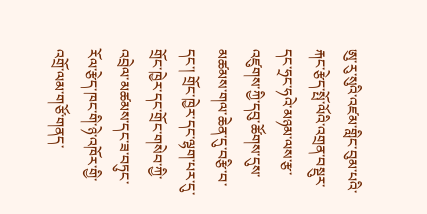ཨུ་རུ་སུའི་འཛམ་གླིང་བུམ་པའི་རྐང་རྩེད་སྤོ་ལོའི་འགྲན་བསྡུར་དང་ཧྲང་ཧའེ་མཉམ་ལས་རྩ་འཛུགས་ཀྱི་དབུ་ཚོགས་དུས་མཚམས་གལ་ཆེན་དུ་བརྩི་བ་དང་། གྲོང་ཁྱེར་དང་ལྷག་པར་དུ་གྲོང་ཁྱེར་དང་གྲོང་གསེབ་ཀྱི་འབྲེལ་མཚམས་དང་ཟ་བཏུང་རོལ་རྩེད་ཁང་གི་ཉེ་འཁོར་གྱི་འགྲོ་ལམ་གཙོ་གནད་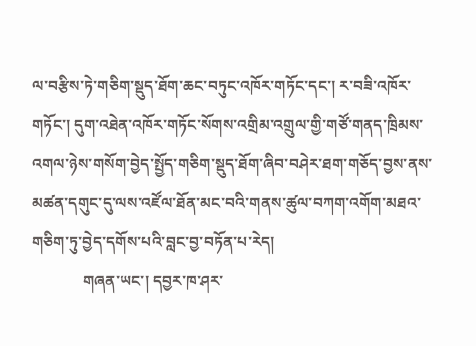ལ་བརྩིས་ཏེ་གཅིག་སྡུད་ཐོག་ཆང་བཏུང་འཁོར་གཏོང་དང་། ར་བཟི་འཁོར་གཏོང་། དུག་འཐེན་འཁོར་གཏོང་སོགས་འགྲིམ་འགྲུལ་གྱི་གཙོ་གནད་ཁྲིམས་འགལ་ཉེས་གསོག་བྱེད་སྤྱོད་གཅིག་སྡུད་ཐོག་ཞིབ་བཤེར་ཐག་གཅོད་བྱས་ནས་མཚན་དགུང་དུ་ལས་འཛོལ་ཐོན་མང་བའི་གནས་ཚུལ་བཀག་འགོག་མཐའ་གཅིག་ཏུ་བྱེད་དགོས་པའི་བླང་བྱ་བཏོན་པ་རེད།
             གཞན་ཡང་། དབྱར་ཁ་ཤར་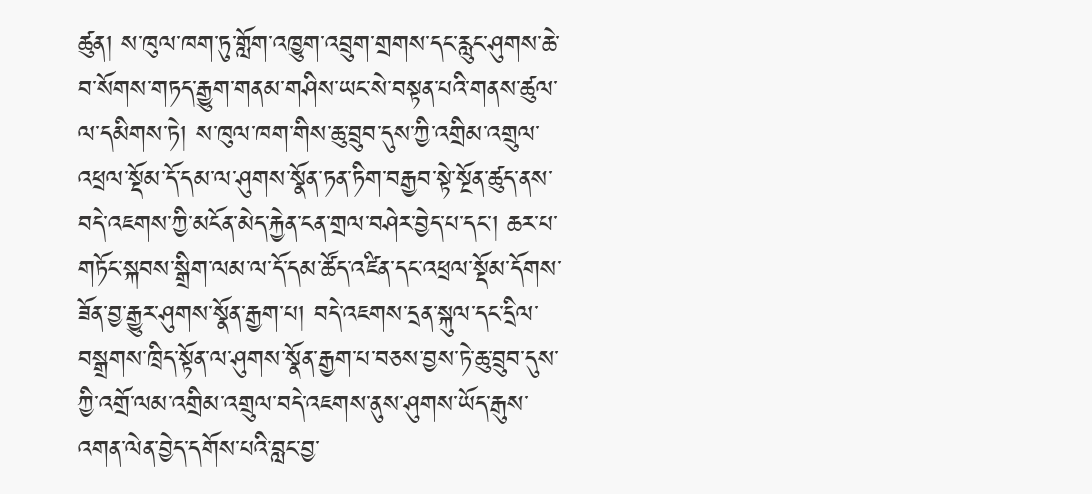ཚུན། ས་ཁུལ་ཁག་ཏུ་གློག་འཁྱུག་འབྲུག་གྲགས་དང་རླུང་ཤུགས་ཆེ་བ་སོགས་གཏད་རྒྱུག་གནམ་གཤིས་ཡང་སེ་བསྟན་པའི་གནས་ཚུལ་ལ་དམིགས་ཏེ། ས་ཁུལ་ཁག་གིས་ཆུ་བྲུབ་དུས་ཀྱི་འགྲིམ་འགྲུལ་འཕྲལ་སྡོམ་དོ་དམ་ལ་ཤུགས་སྣོན་ཏན་ཏིག་བརྒྱབ་སྟེ་སྔོན་ཚུད་ནས་བདེ་འཇགས་ཀྱི་མངོན་མེད་རྐྱེན་ངན་གྲལ་བཤེར་བྱེད་པ་དང་། ཆར་པ་གཏོང་སྐབས་སྒྲིག་ལམ་ལ་དོ་དམ་ཚོད་འཛིན་དང་འཕྲལ་སྡོམ་དོགས་ཟོན་བྱ་རྒྱུར་ཤུགས་སྣོན་རྒྱག་པ། བདེ་འཇགས་དྲན་སྐུལ་དང་དྲིལ་བསྒྲགས་ཁྲིད་སྟོན་ལ་ཤུགས་སྣོན་རྒྱག་པ་བཅས་བྱས་ཏེ་ཆུ་བྲུབ་དུས་ཀྱི་འགྲོ་ལམ་འགྲིམ་འགྲུལ་བདེ་འཇགས་ནུས་ཤུགས་ཡོད་རྒུས་འགན་ལེན་བྱེད་དགོས་པའི་བླང་བྱ་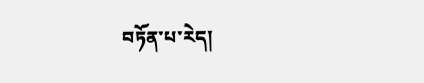བཏོན་པ་རེད།